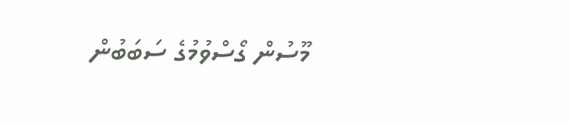މޫސުން ގޯސްވުމުގެ ސަބަބުން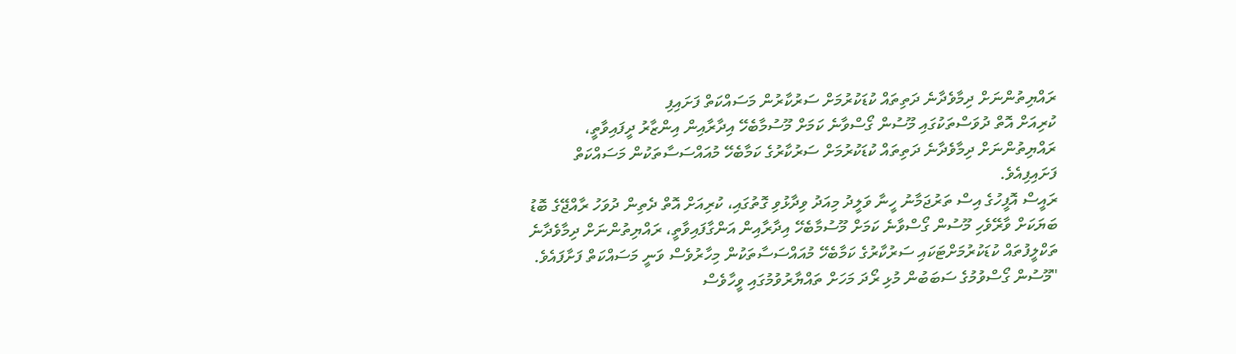ރައްޔިތުންނަށް ދިމާވެދާނެ ދަތިތައް ކުޑަކުރުމަށް ސަރުކާރުން މަސައްކަތް ފަށައިފި
ކުރިއަށް އޮތް ދުވަސްތަކުގައި މޫސުން ގޯސްވާނެ ކަމަށް މޫސުމާބެހޭ އިދާރާއިން އިންޒާރު ދީފައިވާތީ، ރައްޔިތުންނަށް ދިމާވެދާނެ ދަތިތައް ކުޑަކުރުމަށް ސަރުކާރުގެ ކަމާބެހޭ މުއައްސަސާތަކުން މަސައްކަތް ފަށައިފިއެވެ.
ރައީސް އޮފީހުގެ އިސް ތަރުޖަމާނު ހީނާ ވަލީދު މިއަދު ވިދާޅުވި ގޮތުގައި، ކުރިއަށް އޮތް ދެތިން ދުވަހު ރާއްޖޭގެ ބޮޑު ބަޔަކަށް ވާރޭވެހި މޫސުން ގޯސްވާނެ ކަމަށް މޫސުމާބެހޭ އިދާރާއިން އަންގާފައިވާތީ، ރައްޔިތުންނަށް ދިމާވެދާނެ ތަކްލީފުތައް ކުޑަކުރުމަށްޓަކައި ސަރުކާރުގެ ކަމާބެހޭ މުއައްސަސާތަކުން މިހާރުވެސް ވަނީ މަސައްކަތް ފަށާފައެވެ.
"މޫސުން ގޯސްވުމުގެ ސަބަބުން މުޅި ރޯދަ މަހަށް ތައްޔާރުވުމުގައި ވީހާވެސް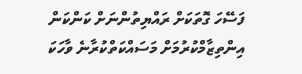ފަސޭހަ ގޮތަކަށް ރައްޔިތުންނަށް ކަންކަން އިންތިޒާމްކުރުމަށް މަސައްކަތްކުރާނެ ވާހަކަ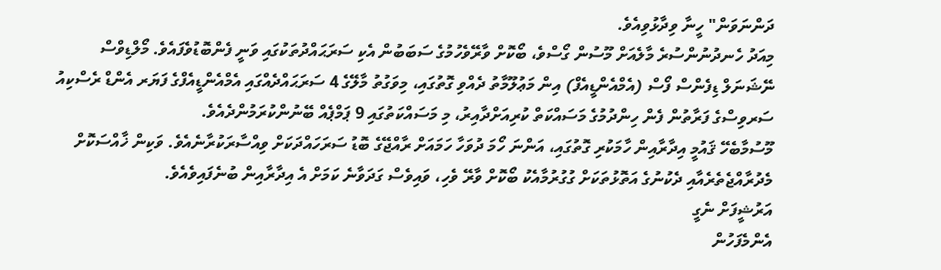ދަންނަވަން" ހީނާ ވިދާޅުވިއެވެ.
މިއަދު ހެނދުނުންސުރެ މާލެއަށް މޫސުން ގޯސްވެ، ބޯކޮށް ވާރޭވެހުމުގެ ސަބަބުން އެކި ސަރަޙައްދުތަކުގައި ވަނީ ފެންބޮޑުވެފައެވެ. މޯލްޑިވްސް ނޭޝަނަލް ޑިފެންސް ފޯސް (އެމްއެންޑީއެފް) އިން މަޢުލޫމާތު ދެއްވި ގޮތުގައި، މިވަގުތު މާލޭގެ 4 ސަރަޙައްދެއްގައި އެމްއެންޑީއެފްގެ ފަޔަރ އެންޑް ރެސްކިއު ސަރވިސްގެ ފަރާތުން ފެން ހިންދުމުގެ މަސައްކަތް ކުރިއަށްދާއިރު، މި މަސައްކަތުގައި 9 ޕަމްޕެއް ބޭނުންކުރަމުންދެއެވެ.
މޫސުމާބެހޭ ޤައުމީ އިދާރާއިން ހާމަކުރި ގޮތުގައި، އަންނަ ހޯމަ ދުވަހާ ހަމައަށް ރާއްޖޭގެ ބޮޑު ސަރަހައްދަކަށް ވިއްސާރަކުރާނެއެވެ. ވަކިން ޚާއްސަކޮށް މެދުރާއްޖެތެރެއާއި ދެކުނުގެ އަތޮޅުތަކަށް ގުގުރުމާއެކު ބޯކޮށް ވާރޭ ވެހި، ވައިވެސް ގަދަވާނެ ކަމަށް އެ އިދާރާއިން ބުނެފައިވެއެވެ.
އަރުޝީފަށް ނެގީ
އެންމެފަހުން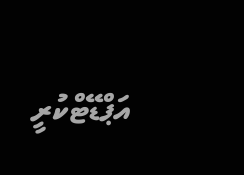އަޕްޑޭޓްކުރީ